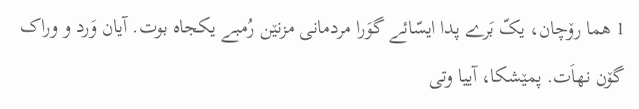1 هما رۆچان، یکّ بَرے پدا ایسّائے گوَرا مردمانی مزنێن رُمبے یکجاه بوت. آیان وَرد و وراک گۆن نهاَت. پمێشکا، آییا وتی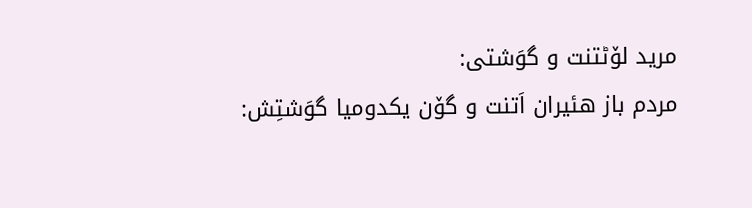مرید لۆٹتنت و گوَشتی:
مردم باز هئیران اَتنت و گۆن یکدومیا گوَشتِش: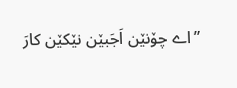”اے چۆنێن اَجَبێن نێکێن کارَ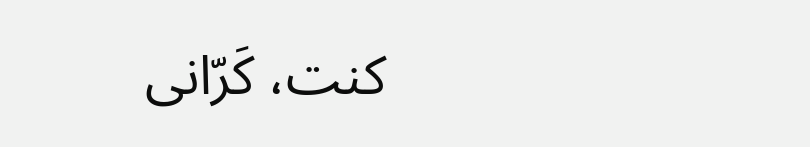کنت، کَرّانی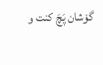گۆشان پَچَ کنت و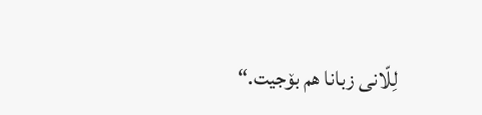لِلّانی زبانا هم بۆجیت.“